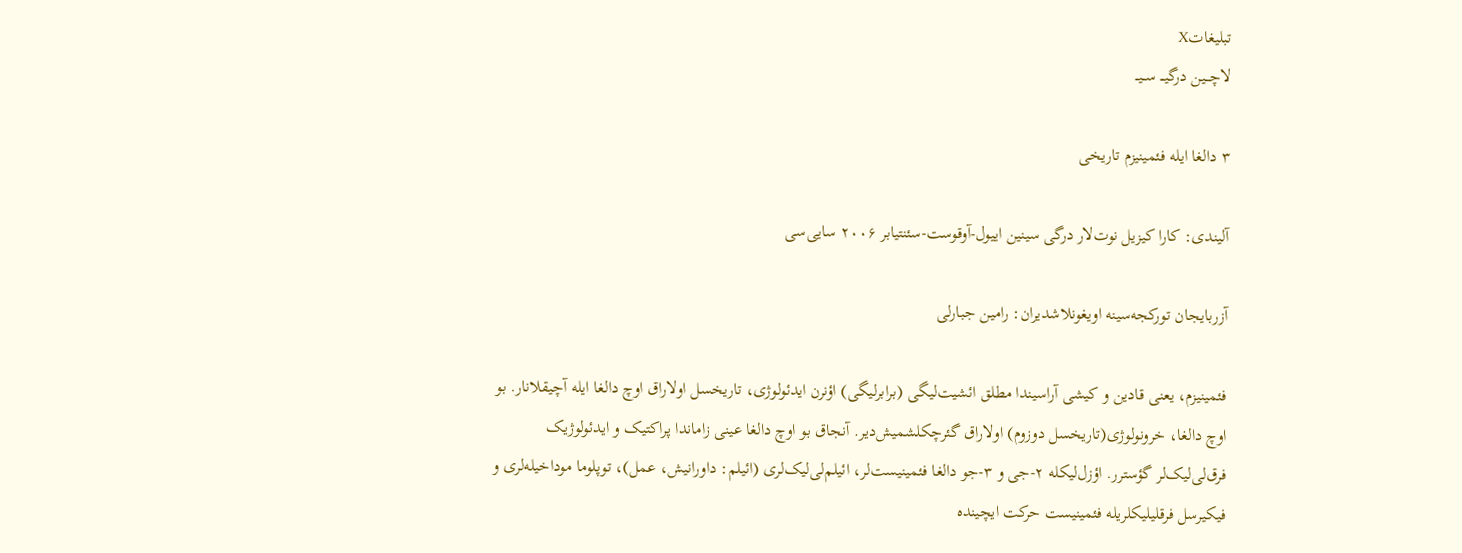تبليغاتX
لاچـــین درگیـــ ‌ســیــ

۳ دالغا ایله فئمینیزم تاریخی

آلیندی: کارا کیزیل نوت‌لار درگی سینین اییول-آوقوست-سئنتیابر ۲۰۰۶ سایی‌سی

آزربایجان تورکجه‌سینه اویغونلاشدیران: رامین جبارلی

فئمینیزم، یعنی قادین و کیشی آراسیندا مطلق ائشیت‌لیگی (برابرلیگی) اؤنرن ایدئولوژی، تاریخسل اولا‌راق اوچ دالغا ایله آچیقلانار. بو اوچ دالغا، خرونولوژی(تاریخسل دوزوم‌) اولا‌راق گئرچکلشمیش‌دیر. آنجاق بو اوچ دالغا عینی زاماندا پراکتیک و ایدئولوژیک فرق‌لی‌لیک‌لر گؤسترر. اؤزل‌لیکله ۲-جی و ۳-جو دالغا فئمینیست‌لر، ائیلم‌لی‌لیک‌لری (ائیلم: داورانیش، عمل)، توپلوما موداخیله‌لری و فیکیرسل فرقلیلیکلریله فئمینیست حرکت ایچینده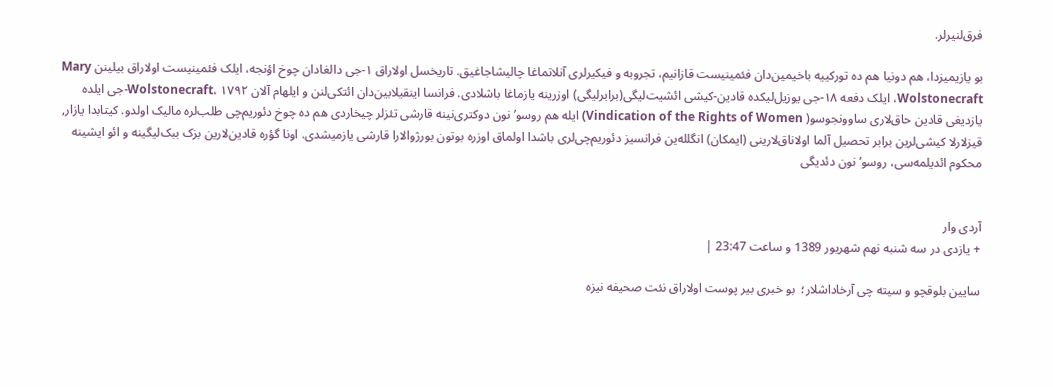فرق‌لنیرلر.

بو یازیمیزدا، هم دونیا هم ده تورکییه باخیمین‌دان فئمینیست قازانیم، تجروبه و فیکیرلری آنلاتماغا چالیشاجاغیق. تاریخسل اولا‌راق ۱-جی دالغا‌دان چوخ اؤنجه، ایلک فئمینیست اولا‌راق بیلینن Mary Wolstonecraft، ایلک دفعه ۱۸-جی یوزیل‌لیکده قادین-کیشی ائشیت‌لیگی(برابرلیگی) اوزرینه یازماغا باشلادی. فرانسا اینقیلابین‌دان ائتکی‌لنن و ایلهام آلان Wolstonecraft، ۱۷۹۲-جی ایلده یازدیغی قادین حاق‌لاری ساوونجوسو( Vindication of the Rights of Women) ایله هم روسو’نون دوکتری‌نینه قارشی تئزلر چیخاردی هم ده چوخ دئوریم‌چی طلب‌لره مالیک اولدو. کیتابدا یازار, قیزلارلا کیشی‌لرین برابر تحصیل آلما اولاناق‌لارینی (ایمکان) انگلله‌ین فرا‌نسیز دئوریم‌چی‌لری باشدا اولماق اوزره بوتون بورژوا‌لارا قارشی یازمیشدی. اونا گؤره قادین‌لارین بزک ببک‌لیگینه و ائو ایشینه محکوم ائدیلمه‌سی، روسو’نون دئدیگی


آردی وار
+ یازدی در سه شنبه نهم شهریور 1389 و ساعت 23:47 |

سایین بلوقچو و سیته چی آرخاداشلار؛  بو خبری بیر پوست اولاراق نئت صحیفه نیزه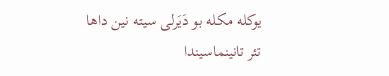یوکله مکله بو دَیَرلی سیته نین داها تئر تانینماسیندا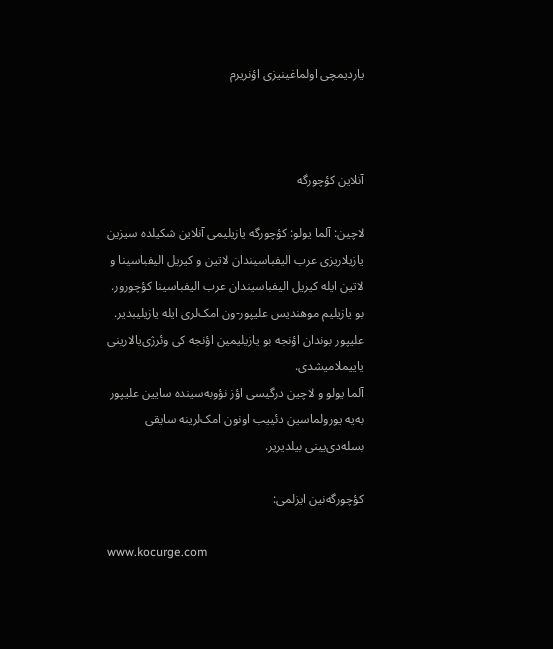یاردیمچی اولماغینیزی اؤنریرم



آنلاین کؤچورگه

لاچین: آلما یولو: کؤچورگه یازیلیمی آنلاین شکیلده سیزین یازیلاریزی عرب الیفباسیندان لاتین و کیریل الیفباسینا و لاتین ایله کیریل الیفباسیندان عرب الیفباسینا کؤچورور.
بو یازیلیم موهندیس علیپور-ون امک‌لری ایله یازیلیبدیر.
علیپور بوندان اؤنجه بو یازیلیمین اؤنجه کی وئرژی‌یالارینی یاییملامیشدی.
آلما یولو و لاچین درگیسی اؤز نؤوبه‌سینده سایین علیپور به‌یه یورولماسین دئییب اونون امک‌لرینه سایقی بسله‌دی‌یینی بیلدیریر.

کؤچورگه‌نین ایزلمی:

www.kocurge.com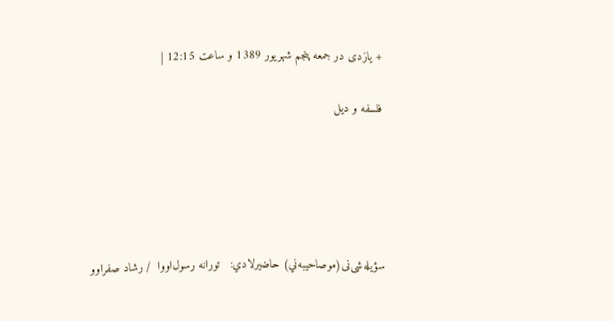+ یازدی در جمعه پنجم شهریور 1389 و ساعت 12:15 |

فلسفه و ديل





سؤیله‌شی‌نی(موصاحيبه‌ني) حاضيرلادي:   تورانه رسول‌اووا  / رشاد صفراوو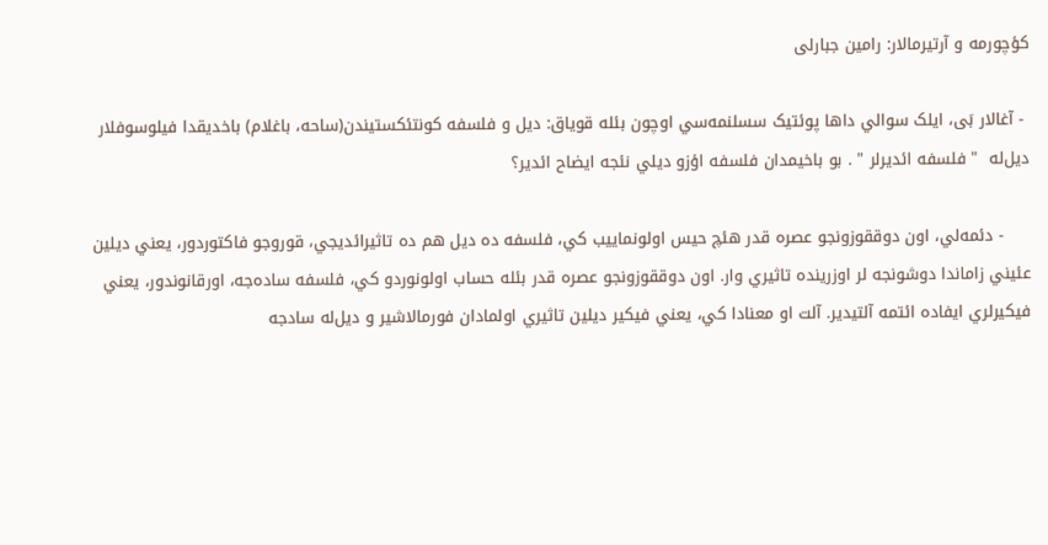کؤچورمه و آرتیرمالار: رامین جبارلی

 - آغالار بَی، ايلک سوالي داها پوئتيک سسلنمه‌سي اوچون بئله قوياق: ديل و فلسفه کونتئکستيندن(ساحه، باغلام) باخديقدا فيلوسوفلار ديل‌له  " فلسفه ائديرلر " . بو باخيمدان فلسفه اؤزو ديلي نئجه ايضاح ائدير؟

     - دئمه‌لي، اون دوققوزونجو عصره قدر هئچ حيس اولونماييب کي، فلسفه ده ديل هم ده تاثيرائديجي، قوروجو فاکتوردور، يعني ديلين عئيني زاماندا دوشونجه لر اوزرينده تاثيري وار. اون دوققوزونجو عصره قدر بئله حساب اولونوردو کي، فلسفه ساده‌جه، اورقانوندور، يعني فيکيرلري ايفاده‌ ائتمه آلتيدير. آلت او معنادا کي، يعني فيکير ديلين تاثيري اولمادان فورمالاشير و ديل‌له سادجه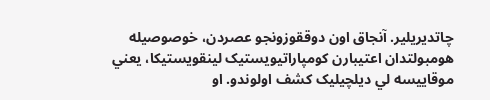چاتديريلير. آنجاق اون دوققوزونجو عصردن، خوصوصيله هومبولتدان اعتيبارن کومپاراتيويستيک لينقويستيکا، يعني موقاييسه لي ديلچيليک کشف اولوندو. او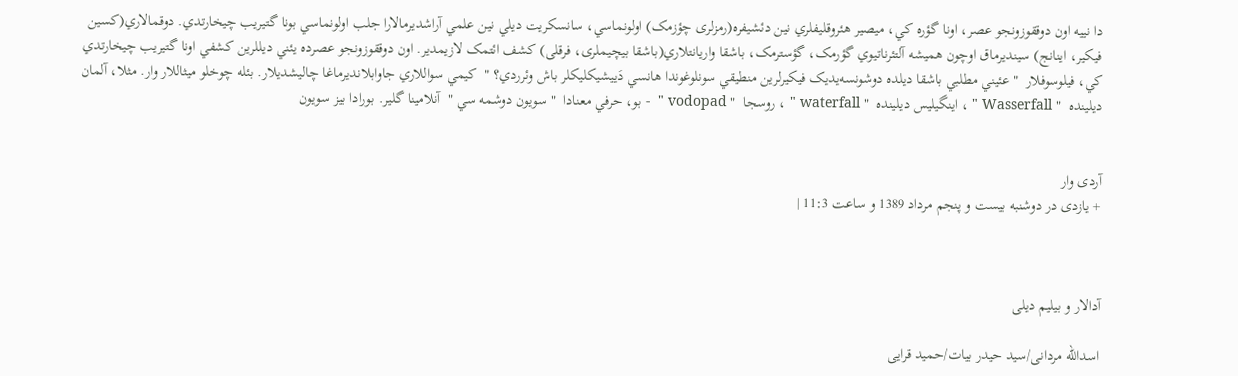دا نييه اون دوققوزونجو عصر، اونا گؤره کي، ميصير هئروقليفلري نين دئشيفره(رمزلری چؤزمک) اولونماسي، سانسکريت ديلي نين علمي آراشديرمالارا جلب اولونماسي بونا گتيريب چيخارتدي. دوقمالاري(کسین فیکیر، اینانج) سينديرماق اوچون هميشه آلتئرناتيوي گؤرمک، گؤسترمک، باشقا واريانتلاري(باشقا بیچیملری، فرقلی) کشف ائتمک لازيمدير. اون دوققوزونجو عصرده يئني ديللرين کشفي اونا گتيريب چيخارتدي کي، فيلوسوفلار  " عئيني مطلبي باشقا ديلده دوشونسه‌يديک فيکيرلرين منطيقي سونلوغوندا هانسي دَييشيکليکلر باش وئرردي؟ "  کيمي سواللاري جاوابلانديرماغا چاليشديلار. بئله چوخلو ميثاللار وار. مثلا، آلمان ديلينده  " Wasserfall " ، اينگيليس ديلينده  " waterfall " ، روسجا  " vodopad "  - بو، حرفي معنادا  " سويون دوشمه سي "  آنلامينا گلير. بورادا بيز سويون


آردی وار
+ یازدی در دوشنبه بیست و پنجم مرداد 1389 و ساعت 11:3 |



آدالار و بیلیم دیلی

اسدالله مردانی/سید حیدر بیات/حمید قرایی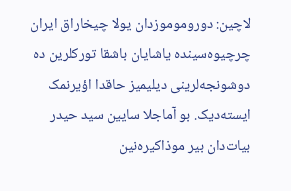لاچین: دوروموموزدان یولا چیخاراق ایران چرچیوه‌سینده یاشایان باشقا تورکلرین ده دوشونجه‌لرینی دیلیمیز حاقدا اؤیرنمک ایسته‌دیک. بو آماجلا سایین سید حیدر بیات‌دان بیر موذاکیره‌نین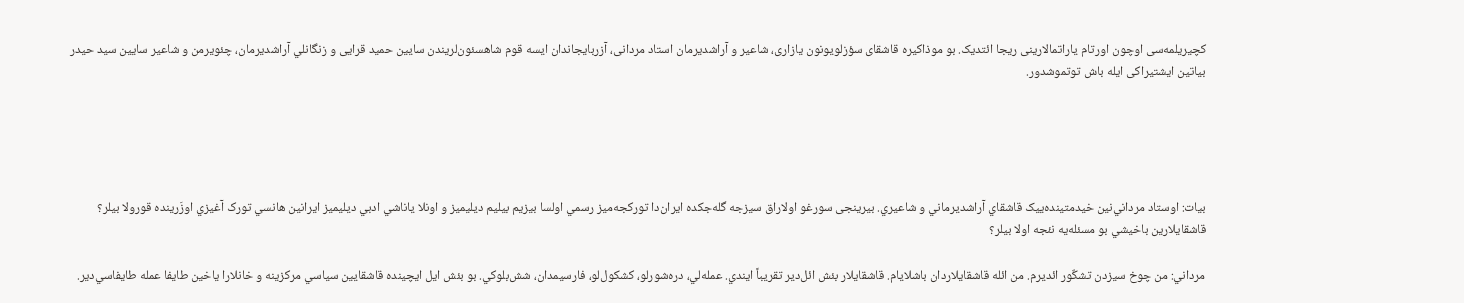کچیریلمه‌سی اوچون اورتام یاراتمالارینی ریجا ائتدیک. بو موذاکیره‌ قاشقای سؤزلویونون یازاری، شاعیر و آراشدیرمان استاد مردانی، آزربایجاندان ایسه قوم شاهسئون‌لریندن سایین حمید قرایی و زنگانلي آراشدیرمان، چئویرمن و شاعیر سایین سید حیدر بیاتین ایشتیراکی‌ ایله باش توتموشدور.





بیات: اوستاد مرداني‌نين خيدمتينده‌ييک قاشقاي آراشديرماني و شاعيري. بیرینجی سورغو اولاراق سیزجه گله‌جکده ايران‌دا تورکجه‌ميز رسمي اولسا بيزيم بيليم‌‌ ديليميز و اونلا ياناشي ادبي ديليميز ايرانين هانسي تورک آغيزي اوزَرينده قورولا بيلر؟ قاشقايلارين باخيشي بو مسئله‌يه نئجه اولا بيلر؟

مرداني: من چوخ سيزدن تشکٌور ائديرم. من ائله قاشقايلاردان باشلايام. قاشقايلار بئش ائل‌دير تقريباً ايندي. عمله‌لي، دره‌شورلو، کشکول‌لو، فارسيمدان، شش‌بلوکي. بو بئش ايل ايچينده قاشقايين سياسي مرکزينه و خانلارا ياخين طايفا عمله طايفاسي‌دير.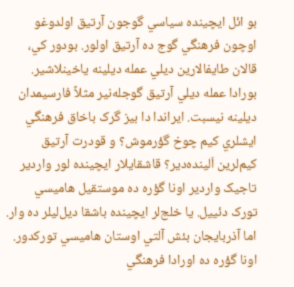بو ائل ايچينده سياسي گوجون آرتيق اولدوغو اوچون فرهنگي گوج‌ ده آرتيق اولور. بودور کي، قالان طايفالارين ديلي عمله ديلينه ياخينلاشير. بورادا عمله ديلي آرتيق گوجله‌نير مثلاً فارسيمدان ديلينه نيسبت. ايراندا دا بيز گرک باخاق فرهنگي ايشلري کيم چوخ گؤرموش؟ و قودرت آرتيق کيم‌لرين اَلينده‌دير؟ قاشقايلار ايچينده لور واردير تاجيک واردير اونا گؤره ده موستقيل هاميسي تورک دئييل. يا خلج‌لر ايچينده باشقا ديل‌ليلر ده وار. اما آذربايجان بئش آلتي اوستان هاميسي تورکدور. اونا گؤره ده اورادا فرهنگي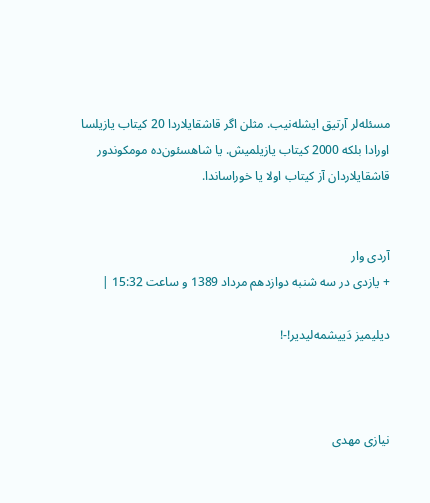مسئله‌لر آرتيق ايشله‌نيب. مثلن اگر قاشقايلاردا 20 کيتاب يازيلسا اورادا بلکه 2000 کيتاب يازيلميش. يا شاهسئون‌ده مومکوندور قاشقايلاردان آز کيتاب اولا يا خوراساندا.


آردی وار
+ یازدی در سه شنبه دوازدهم مرداد 1389 و ساعت 15:32 |

ديليميز دَييشمه‌ليدير!-!



نیازی مهدی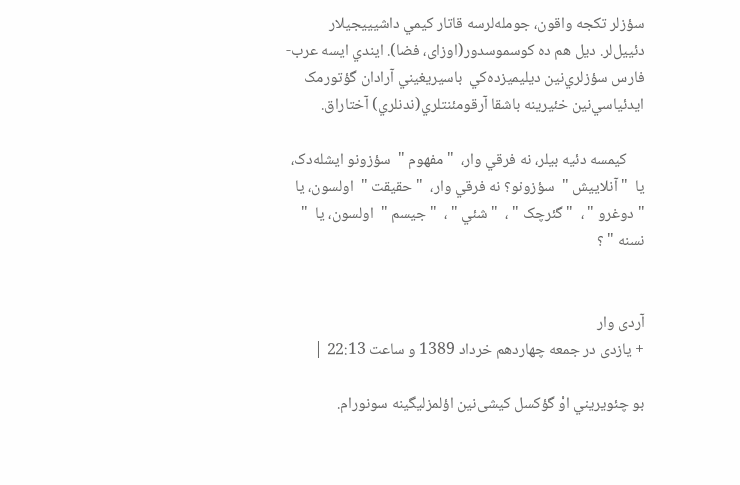سؤزلر تکجه واقون، جومله‌لرسه قاتار کيمي داشيييجيلار دئييل‌لر. ديل هم ده کوسموسدور(اوزای، فضا). ايندي ايسه عرب-فارس سؤزلري‌نين ديليميزده‌کي  باسيريغيني آرادان گؤتورمک ايدئياسي‌نين خئيرينه باشقا آرقومئنتلري(ندنلري) آختاراق.

     کيمسه دئيه بيلر، نه فرقي وار،  " مفهوم "  سؤزونو ايشله‌دک، يا  " آنلاييش "  سؤزونو؟ نه فرقي وار،  " حقيقت "  اولسون، يا  " دوغرو " ،  " گئرچک " ،  " شئي " ،  " جيسم "  اولسون، يا  " نسنه " ؟


آردی وار
+ یازدی در جمعه چهاردهم خرداد 1389 و ساعت 22:13 |

بو چئويريني اوْ گؤکسل کیشی‌نین اؤلمزلیگینه سونورام.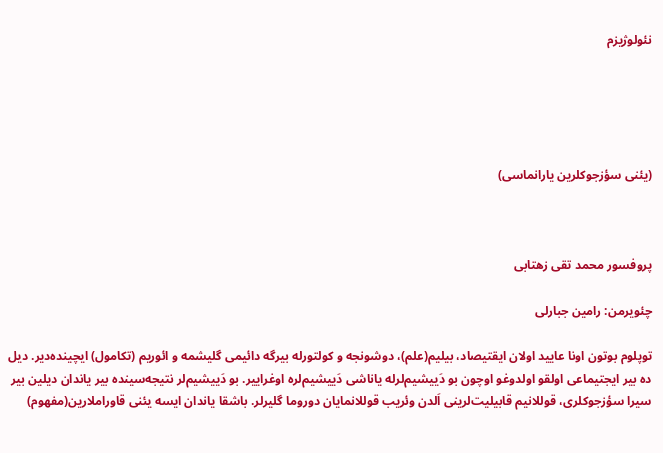نئولوژیزم





(یئنی سؤزجوکلرین یارانماسی)



پروفسور محمد تقی زهتابی

چئویرمن: رامین جبارلی

توپلوم بوتون اونا عایید اولان ایقتیصاد، بیلیم(علم)، دوشونجه و کولتورله بیرگه دائیمی گلیشمه و ائوریم (تکامول) ایچینده‌دیر. دیل ده بیر ایجتیماعی اولقو اولدوغو اوچون بو دَییشیم‌لرله یاناشی دَییشیم‌لره اوغراییر. بو دَییشیم‌لر نتیجه‌سینده بیر یاندان دیلین بیر سیرا سؤزجوکلری، قوللانیم قابیلیت‌لرینی اَلدن وئریب قوللانمایان دوروما گلیرلر. باشقا یاندان ایسه یئنی قاوراملارین(مفهوم)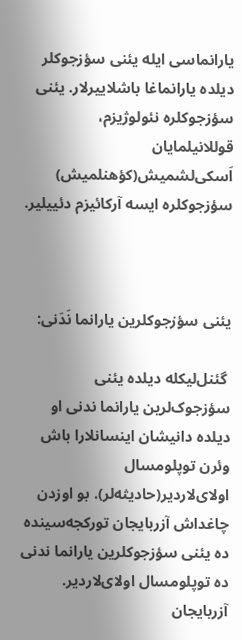یارانماسی ایله یئنی سؤزجوکلر دیلده یارانماغا باشلاییرلار. یئنی سؤزجوکلره نئولوژیزم، قوللانیلمایان اَسکی‌لشمیش(کؤهنلمیش) سؤزجوکلره ایسه آرکائیزم دئییلیر.



یئنی سؤزجوکلرین یارانما نَدَنی:

 گئنل‌لیکله دیلده یئنی سؤزجوک‌لرین یارانما ندنی او دیلده دانیشان اینسانلارا باش وئرن توپلومسال اولای‌لاردیر(حادیثه‌لر). بو اوزدن چاغداش آزربایجان تورکجه‌سینده ده یئنی سؤزجوکلرین یارانما ندنی ده توپلومسال اولای‌لاردیر. آزربایجان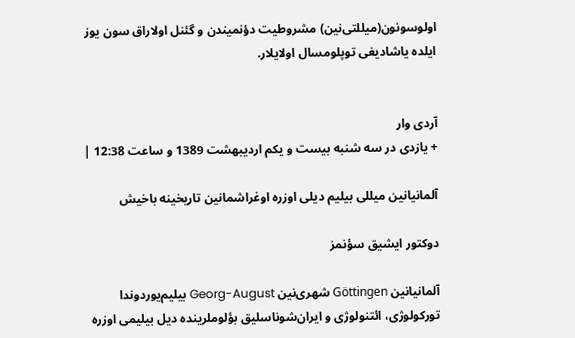اولوسونون(میللتی‌نین) مشروطیت دؤنمیندن و گئنل اولاراق سون یوز ایلده یاشادیغی توپلومسال اولایلار.


آردی وار
+ یازدی در سه شنبه بیست و یکم اردیبهشت 1389 و ساعت 12:38 |

آلمانیانین میللی بیلیم دیلی اوزره اوغراشمانین تاریخینه باخیش

دوکتور ایشیق سؤنمز

آلمانیانین Göttingen شهری‌نین Georg-August بیلیم‌یوردوندا تورکولوژی، ائتنولوژی و ایران‌شوناسلیق بؤلوملرینده دیل بیلیمی اوزره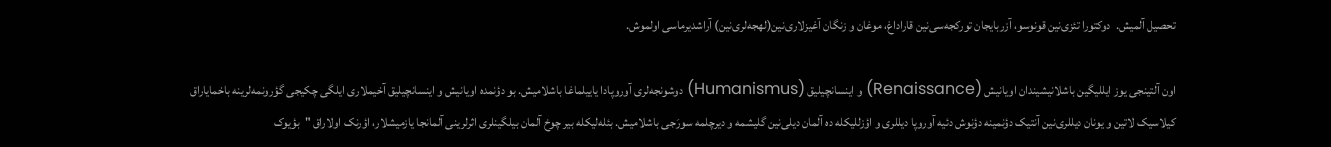تحصیل آلمیش.  دوکتورا تئزی‌نین قونوسو، آزربایجان تورکجه‌سی‌نین قاراداغ، موغان و زنگان آغیزلاری‌نین(لهجه‌لری‌نین) آراشدیرماسی اولموش.

اون آلتینجی یوز ایللیگین باشلانیشیندان اویانیش (Renaissance) و اینسانچیلیق (Humanismus) دوشونجه‌لری آوروپادا یاییلماغا باشلامیش. بو دؤنمده اویانیش و اینسانچیلیق آخیملاری ایلگی چکیجی گؤرونمه‌لرینه باخمایاراق کیلاسیک لاتین و یونان دیللری‌نین آنتیک دؤنمینه دؤنوش دئیه آوروپا دیللری و اؤزللیکله ده آلمان دیلی‌نین گلیشمه و دیرچلمه سورَجی باشلامیش. بئله‌لیکله بیر چوخ آلمان بیلگینلری اثرلرینی آلمانجا یازمیشلار، اؤرنک اولاراق "بؤیوک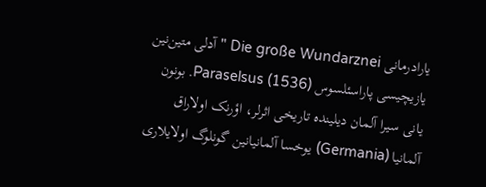یارادرمانی Die große Wundarznei " آدلی متین‌نین یازیچیسی پاراسئلسوس Paraselsus (1536). بونون یانی سیرا آلمان دیلینده تاریخی اثرلر، اؤرنک اولاراق آلمانیا (Germania) یوخسا آلمانیانین گونلوگ اولایلاری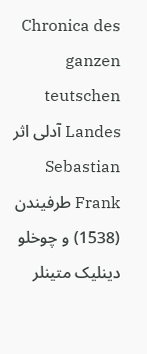Chronica des ganzen teutschen Landes آدلی اثر  Sebastian Frank طرفیندن (1538) و چوخلو دینلیک متینلر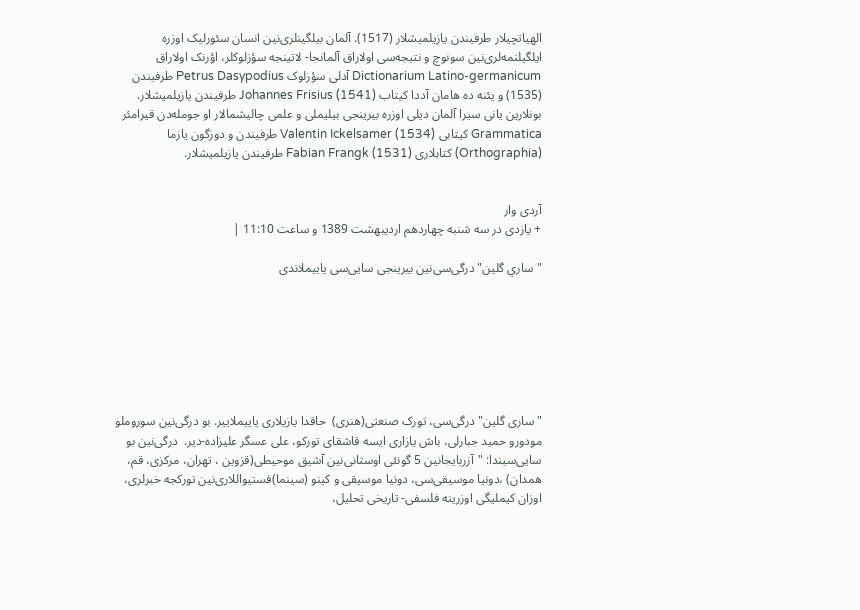الهیاتچیلار طرفیندن یازیلمیشلار (1517). آلمان بیلگینلری‌نین انسان سئورلیک اوزره ایلگیلنمه‌لری‌نین سونوچ و نتیجه‌سی اولاراق آلمانجا- لاتینجه سؤزلوکلر، اؤرنک اولاراق Dictionarium Latino-germanicum آدلی سؤزلوک Petrus Dasypodius طرفیندن (1535) و یئنه ده هامان آددا کیتاب Johannes Frisius (1541) طرفیندن یازیلمیشلار. بونلارین یانی سیرا آلمان دیلی اوزره بیرینجی بیلیملی و علمی چالیشمالار او جومله‌دن قیرامئر Grammatica کیتابی Valentin Ickelsamer (1534) طرفیندن و دوزگون یازما (Orthographia) کتابلاری Fabian Frangk (1531) طرفیندن یازیلمیشلار.


آردی وار
+ یازدی در سه شنبه چهاردهم اردیبهشت 1389 و ساعت 11:10 |

"ساري گلين" درگی‌سی‌نین بیرینجی سایی‌سی یاییملاندی







"ساری گلین" درگی‌سی، تورک صنعتی(هنری)  حاقدا یازیلاری یاییملاییر. بو درگی‌نین سوروملو مودورو حمید جبارلی، باش یازاری ایسه قاشقای تورکو، علی عسگر علیزاده-دیر.  درگی‌نین بو سایی‌سیندا: "آزربایجانین 5 گونئی اوستانی‌نین آشیق موحیطی(قزوین ، تهران، مرکزی، قم، همدان) ،دونیا موسیقی‌سی‌، دونیا موسیقی و کینو (سینما)فستیواللاری‌نین تورکجه خبرلری، اوزان کیملیگی اوزرینه فلسفی- تاریخی تحلیل،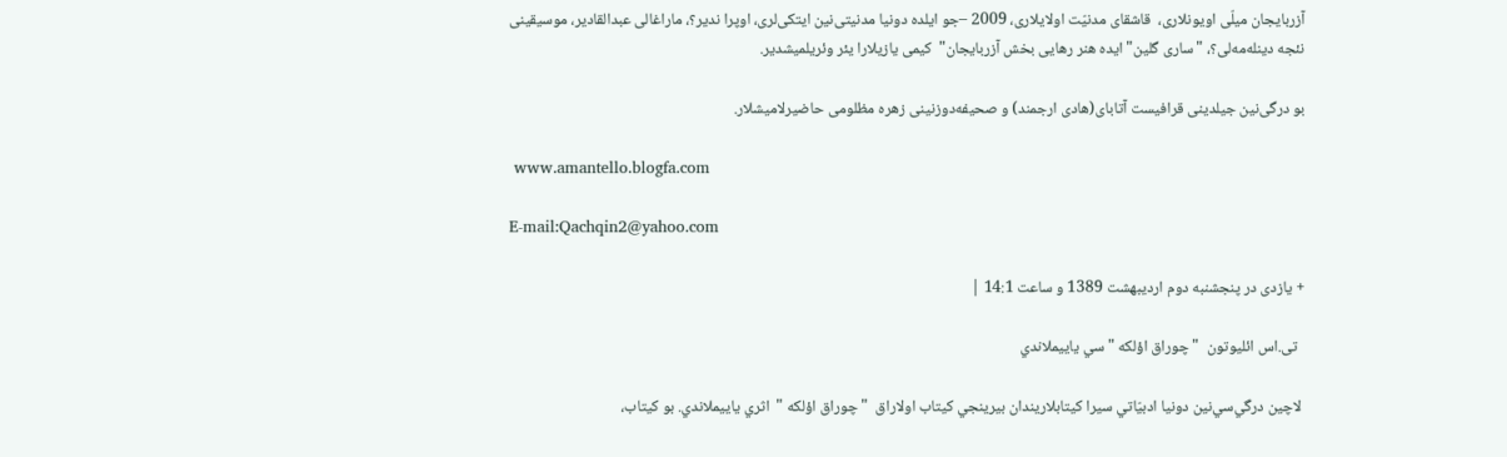آزربایجان میلّی اویونلاری،  قاشقای مدنیّت اولایلاری، 2009 –جو ایلده دونیا مدنیتی‌نین ایتکی‌لری، اوپرا ندیر؟، ماراغالی عبدالقادیر، موسیقینی نئجه دینله‌مه‌لی؟، "ساری گلین" ایده هنر رهایی بخش آزربایجان"  کیمی یازیلارا یئر وئریلمیشدیر.

بو درگی‌نین جیلدینی قرافیست آتابای(هادی ارجمند) و صحیفه‌دوزنینی زهره مظلومی‌ حاضیرلامیشلار.

 www.amantello.blogfa.com

E-mail:Qachqin2@yahoo.com

+ یازدی در پنجشنبه دوم اردیبهشت 1389 و ساعت 14:1 |

  تی.اس ائليوتون  " چوراق اؤلکه " سي ياييملاندي

 لاچين درگي‌سي‌نين دونيا ادبيّاتي سيرا کيتابلاريندان بيرينجي کيتاب اولاراق  " چوراق اؤلکه "  اثري ياييملاندي. بو کيتاب،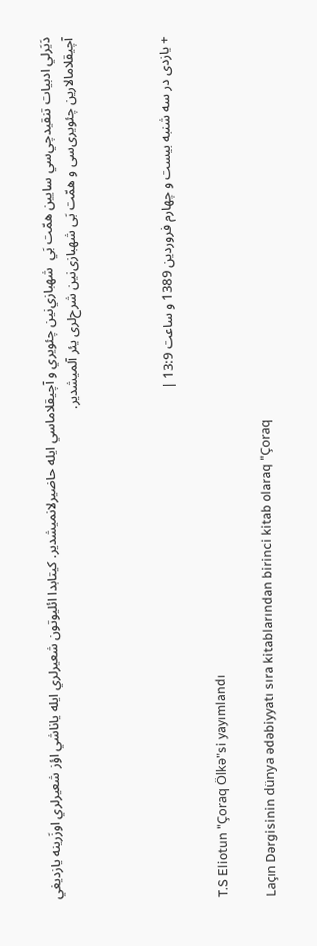دَيَرلي ادبيات تنقيدچي‌سي سايين همّت بَي  شهبازي‌نين چئويري و آچيقلاماسي ايله حاضيرلانميشدير. کيتابدا ائليوتون شعیرلري ايله ياناشي اؤز شعیرلري اوزَرينه يازديغي آچيقلامالارین چئویری‌سی و همّت بَی شهبازی‌نین شرح‌لری یئر آلمیشدیر.



+ یازدی در سه شنبه بیست و چهارم فروردین 1389 و ساعت 13:9 |

T.S Eliotun "Çoraq Ölkə"si yayımlandı

Laçın Dərgisinin dünya ədəbiyyatı sıra kitablarından birinci kitab olaraq "Çoraq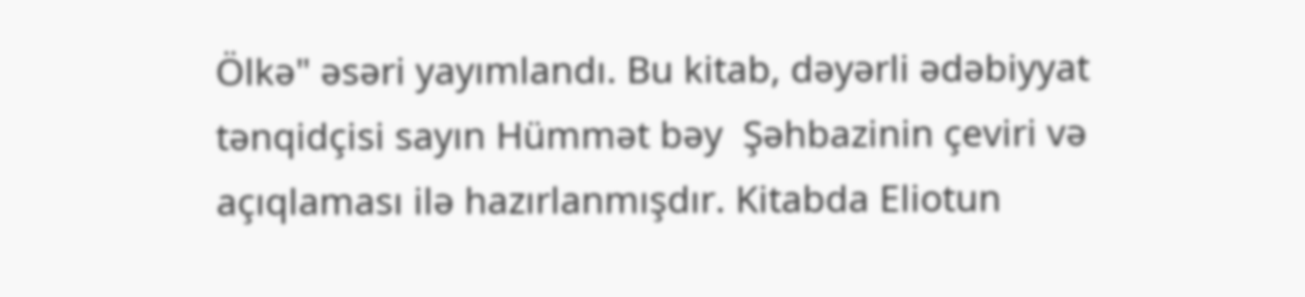Ölkə" əsəri yayımlandı. Bu kitab, dəyərli ədəbiyyat tənqidçisi sayın Hümmət bəy  Şəhbazinin çeviri və açıqlaması ilə hazırlanmışdır. Kitabda Eliotun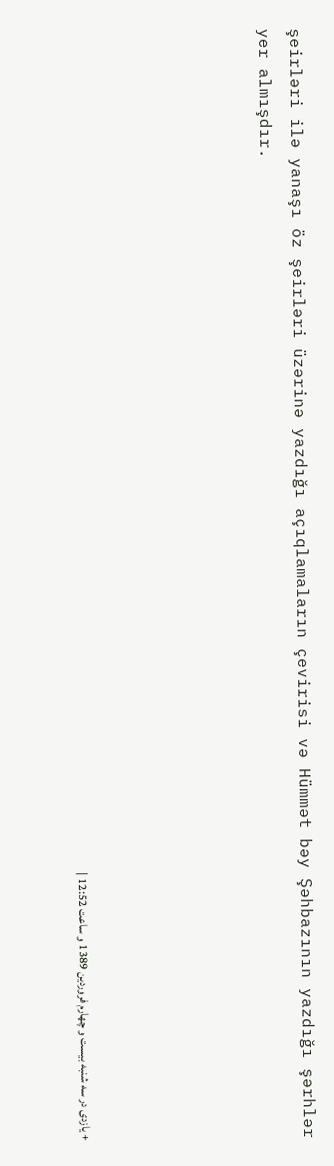şeirləri ilə yanaşı öz şeirləri üzərinə yazdığı açıqlamaların çevirisi və Hümmət bəy Şəhbazının yazdığı şərhlər yer almışdır.





+ یازدی در سه شنبه بیست و چهارم فروردین 1389 و ساعت 12:52 |